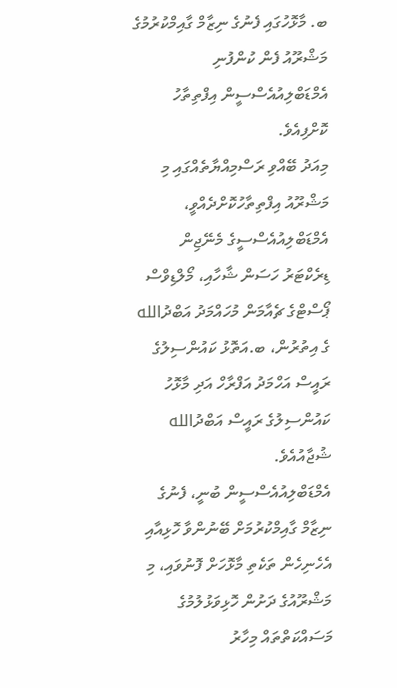ބ. މާޅޮހުގައި ފެނުގެ ނިޒާމް ގާއިމްކުރުމުގެ މަޝްރޫއު ފެން ކުންފުނި އެމްޑަބްލިއުއެސްސީން އިފްތިތާހު ކޮށްފިއެވެ.
މިއަދު ބޭއްވި ރަސްމިއްޔާތެއްގައި މި މަޝްރޫއު އިފްތިތާހުކޮށްދެއްވީ، އެމްޑަބްލިއުއެސްސީގެ މެނޭޖިން ޑިރެކްޓަރު ހަސަން ޝާހާއި، މޯލްޑިވްސް ޕޯސްޓްގެ ޗެއާމަން މުހައްމަދު އަބްދުالله ގެ އިތުރުން، ބ.އަތޮޅު ކައުންސިލުގެ ރައީސް އަހްމަދު އަފްރާހް އަދި މާޅޮހު ކައުންސިލުގެ ރައީސް އަބްދުالله ޝުޖާއުއެވެ.
އެމްޑަބްލިއުއެސްސީން ބުނީ، ފެނުގެ ނިޒާމް ގާއިމްކުރުމަށް ބޭނުންވާ ހޮޅިއާއި އެހެނިހެން ތަކެތި މާޅޮހަށް ފޮނުވައި، މި މަޝްރޫއުގެ ދަށުން ހޮޅިވަޅުލުމުގެ މަސައްކަތްތައް މިހާރު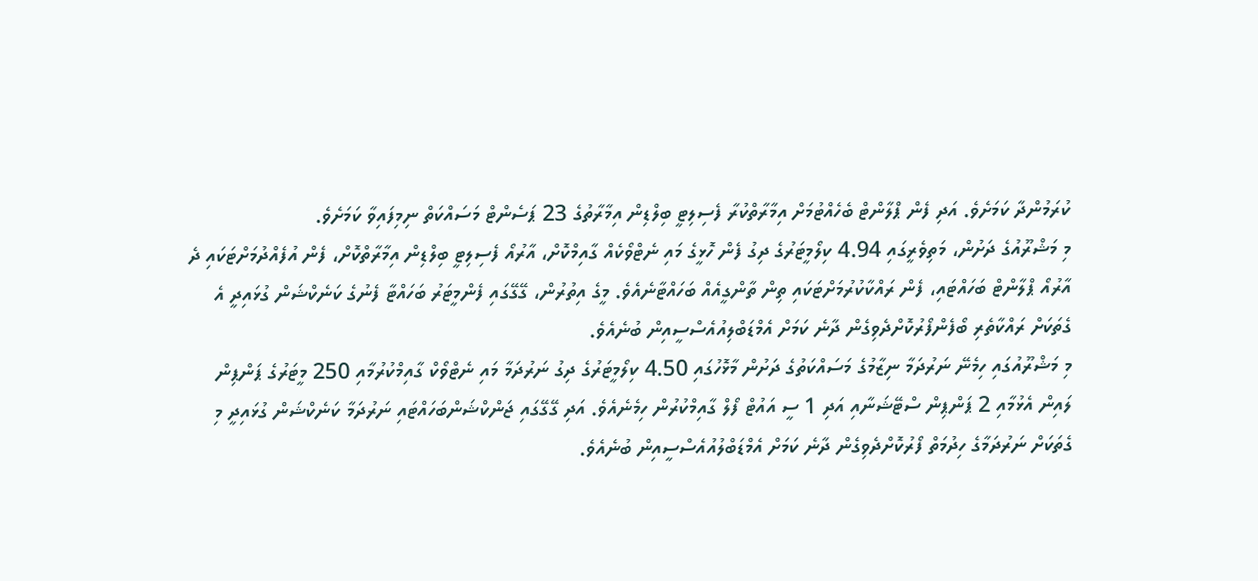ކުރަމުންދާ ކަމަށެވެ. އަދި ފެން ޕްލާންޓް ބެހެއްޓުމަށް އިމާރާތްކުރާ ފެސިލިޓީ ބިލްޑިން އިމާރާތުގެ 23 ޕަސެންޓް މަސައްކަތް ނިމިފައިވާ ކަމަށެވެ.
މި މަޝްރޫއުގެ ދަށުން، މަތިވެރީގައި 4.94 ކިލޯމީޓަރުގެ ދިގު ފެން ހޮޅީގެ މައި ނެޓްވޯކެއް ގާއިމްކޮށް، އާރުއޯ ފެސިލިޓީ ބިލްޑިން އިމާރާތްކޮށް، ފެން އުފެއްދުމަށްޓަކައި ދެ އާރުއޯ ޕްލާންޓް ބަހައްޓައި، ފެން ރައްކާކުރުމަށްޓަކައި ތިން ތާންގީއެއް ބަހައްޓާނެއެވެ. މީގެ އިތުރުން، ގޭގޭގައި ފެންމީޓަރު ބަހައްޓާ ފެނުގެ ކަނެކްޝަން ގުޅައިދީ އެ ގެތަކަށް ރައްކާތެރި ބޯފެންފޯރުކޮށްދެވިގެން ދާނެ ކަމަށް އެމްޑަބްލިއުއެސްސީއިން ބުނެއެވެ.
މި މަޝްރޫއުގައި ހިމެނޭ ނަރުދަމާ ނިޒާމުގެ މަސައްކަތުގެ ދަށުން މާޅޮހުގައި 4.50 ކިލޯމީޓަރުގެ ދިގު ނަރުދަމާ މައި ނެޓްވޯކް ގާއިމްކުރުމާއި 250 މީޓަރުގެ ޕަންޕިން ލައިން އެޅުމާއި 2 ޕަންޕިން ސްޓޭޝަނާއި އަދި 1 ސީ އައުޓް ފޯލް ގާއިމްކުރުން ހިމެނެއެވެ. އަދި ގޭގޭގައި ޖަންކްޝަންބަހައްޓައި ނަރުދަމާ ކަނެކްޝަން ގުޅައިދީ މި ގެތަކަށް ނަރުދަމާގެ ހިދުމަތް ފޯރުކޮށްދެވިގެން ދާނެ ކަމަށް އެމްޑަބްލުއުއެސްސީއިން ބުނެއެވެ.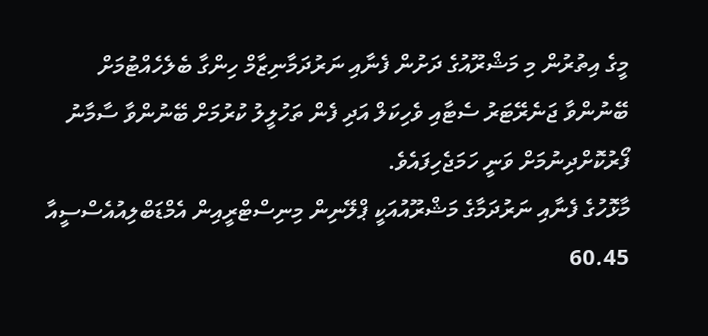މީގެ އިތުރުން މި މަޝްރޫއުގެ ދަށުން ފެނާއި ނަރުދަމާނިޒާމް ހިންގާ ބެލެހެއްޓުމަށް ބޭނުންވާ ޖަނެރޭޓަރު ސެޓާއި ވެހިކަލް އަދި ފެން ތަހުލީލު ކުރުމަށް ބޭނުންވާ ސާމާނު ފޯރުކޮށްދިނުމަށް ވަނީ ހަމަޖެހިފައެވެ.
މާޅޮހުގެ ފެނާއި ނަރުދަމާގެ މަޝްރޫއުއަކީ ޕްލޭނިން މިނިސްޓްރީއިން އެމްޑަބްލިއުއެސްސީއާ 60.45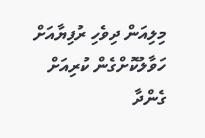މިލިއަން ދިވެހި ރުފިޔާއަށް ހަވާލުކޮށްގެން ކުރިއަށް ގެންދާ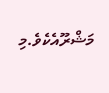މަޝްރޫއެކެވެ.މި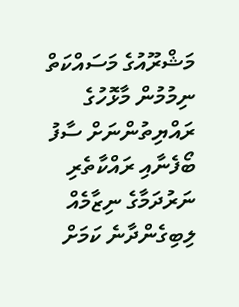މަޝްރޫއުގެ މަސައްކަތް ނިމުމުން މާޅޮހުގެ ރައްޔިތުންނަށް ސާފު ބޯފެނާއި ރައްކާތެރި ނަރުދަމާގެ ނިޒާމެއް ލިބިގެންދާނެ ކަމަށް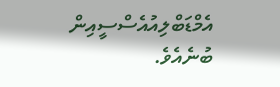އެމްޑަބްލިއުއެސްސީއިން ބުނެއެވެ.